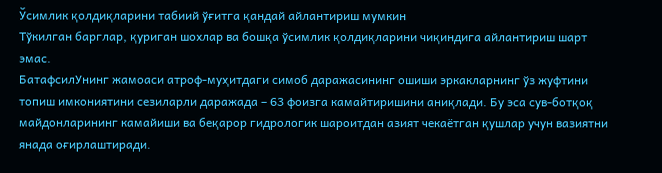Ўсимлик қолдиқларини табиий ўғитга қандай айлантириш мумкин
Тўкилган барглар, қуриган шохлар ва бошқа ўсимлик қолдиқларини чиқиндига айлантириш шарт эмас.
БатафсилУнинг жамоаси атроф-муҳитдаги симоб даражасининг ошиши эркакларнинг ўз жуфтини топиш имкониятини сезиларли даражада – 63 фоизга камайтиришини аниқлади. Бу эса сув-ботқоқ майдонларининг камайиши ва беқарор гидрологик шароитдан азият чекаётган қушлар учун вазиятни янада оғирлаштиради.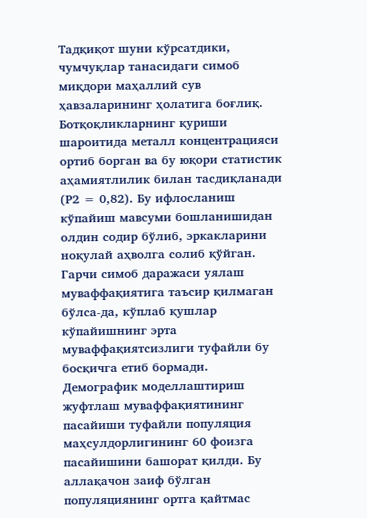Тадқиқот шуни кўрсатдики, чумчуқлар танасидаги симоб миқдори маҳаллий сув ҳавзаларининг ҳолатига боғлиқ. Ботқоқликларнинг қуриши шароитида металл концентрацияси ортиб борган ва бу юқори статистик аҳамиятлилик билан тасдиқланади (Р2 = 0,82). Бу ифлосланиш кўпайиш мавсуми бошланишидан олдин содир бўлиб, эркакларини ноқулай аҳволга солиб қўйган.
Гарчи симоб даражаси уялаш муваффақиятига таъсир қилмаган бўлса-да, кўплаб қушлар кўпайишнинг эрта муваффақиятсизлиги туфайли бу босқичга етиб бормади. Демографик моделлаштириш жуфтлаш муваффақиятининг пасайиши туфайли популяция маҳсулдорлигининг 60 фоизга пасайишини башорат қилди. Бу аллақачон заиф бўлган популяциянинг ортга қайтмас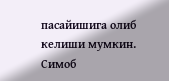пасайишига олиб келиши мумкин.
Симоб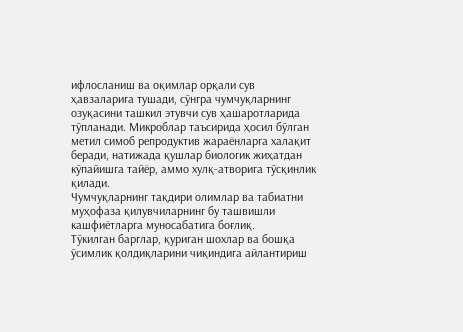ифлосланиш ва оқимлар орқали сув ҳавзаларига тушади, сўнгра чумчуқларнинг озуқасини ташкил этувчи сув ҳашаротларида тўпланади. Микроблар таъсирида ҳосил бўлган метил симоб репродуктив жараёнларга халақит беради, натижада қушлар биологик жиҳатдан кўпайишга тайёр, аммо хулқ-атворига тўсқинлик қилади.
Чумчуқларнинг тақдири олимлар ва табиатни муҳофаза қилувчиларнинг бу ташвишли кашфиётларга муносабатига боғлиқ.
Тўкилган барглар, қуриган шохлар ва бошқа ўсимлик қолдиқларини чиқиндига айлантириш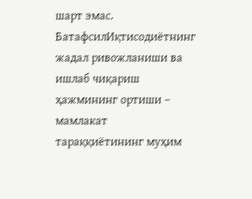шарт эмас.
БатафсилИқтисодиётнинг жадал ривожланиши ва ишлаб чиқариш ҳажмининг ортиши – мамлакат тараққиётининг муҳим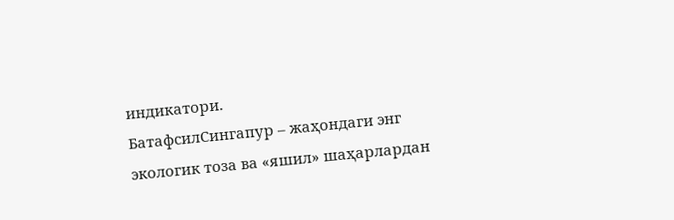индикатори.
БатафсилСингапур – жаҳондаги энг экологик тоза ва «яшил» шаҳарлардан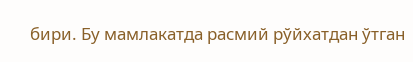бири. Бу мамлакатда расмий рўйхатдан ўтган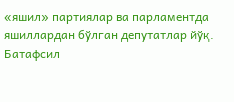«яшил» партиялар ва парламентда яшиллардан бўлган депутатлар йўқ.
Батафсил